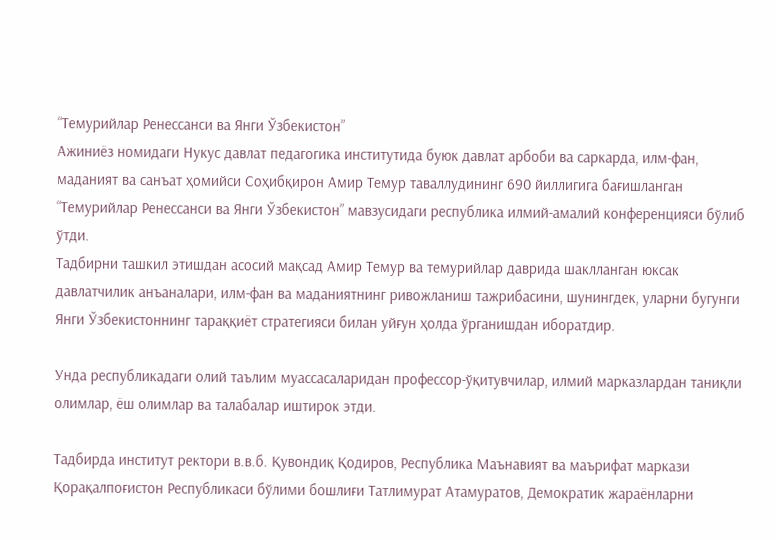“Темурийлар Ренессанси ва Янги Ўзбекистон”
Ажиниёз номидаги Нукус давлат педагогика институтида буюк давлат арбоби ва саркарда, илм-фан, маданият ва санъат ҳомийси Соҳибқирон Амир Темур таваллудининг 690 йиллигига бағишланган “Темурийлар Ренессанси ва Янги Ўзбекистон” мавзусидаги республика илмий-амалий конференцияси бўлиб ўтди.
Тадбирни ташкил этишдан асосий мақсад Амир Темур ва темурийлар даврида шаклланган юксак давлатчилик анъаналари, илм-фан ва маданиятнинг ривожланиш тажрибасини, шунингдек, уларни бугунги Янги Ўзбекистоннинг тараққиёт стратегияси билан уйғун ҳолда ўрганишдан иборатдир.

Унда республикадаги олий таълим муассасаларидан профессор-ўқитувчилар, илмий марказлардан таниқли олимлар, ёш олимлар ва талабалар иштирок этди.

Тадбирда институт ректори в.в.б. Қувондиқ Қодиров, Республика Маънавият ва маърифат маркази Қорақалпоғистон Республикаси бўлими бошлиғи Татлимурат Атамуратов, Демократик жараёнларни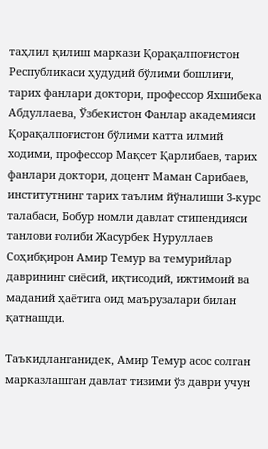таҳлил қилиш маркази Қорақалпоғистон Республикаси ҳудудий бўлими бошлиғи, тарих фанлари доктори, профессор Яхшибека Абдуллаева, Ўзбекистон Фанлар академияси Қорақалпоғистон бўлими катта илмий ходими, профессор Мақсет Қарлибаев, тарих фанлари доктори, доцент Маман Сарибаев, институтнинг тарих таълим йўналиши 3-курс талабаси, Бобур номли давлат стипендияси танлови ғолиби Жасурбек Нуруллаев Соҳибқирон Амир Темур ва темурийлар даврининг сиёсий, иқтисодий, ижтимоий ва маданий ҳаётига оид маърузалари билан қатнашди.

Таъкидланганидек, Амир Темур асос солган марказлашган давлат тизими ўз даври учун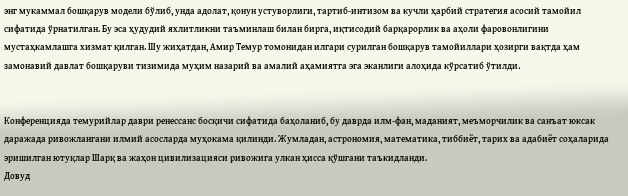энг мукаммал бошқарув модели бўлиб, унда адолат, қонун устуворлиги, тартиб-интизом ва кучли ҳарбий стратегия асосий тамойил сифатида ўрнатилган. Бу эса ҳудудий яхлитликни таъминлаш билан бирга, иқтисодий барқарорлик ва аҳоли фаровонлигини мустаҳкамлашга хизмат қилган. Шу жиҳатдан, Амир Темур томонидан илгари сурилган бошқарув тамойиллари ҳозирги вақтда ҳам замонавий давлат бошқаруви тизимида муҳим назарий ва амалий аҳамиятга эга эканлиги алоҳида кўрсатиб ўтилди.


Конференцияда темурийлар даври ренессанс босқичи сифатида баҳоланиб, бу даврда илм-фан, маданият, меъморчилик ва санъат юксак даражада ривожлангани илмий асосларда муҳокама қилинди. Жумладан, астрономия, математика, тиббиёт, тарих ва адабиёт соҳаларида эришилган ютуқлар Шарқ ва жаҳон цивилизацияси ривожига улкан ҳисса қўшгани таъкидланди.
Довуд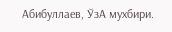Абибуллаев, ЎзА мухбири.